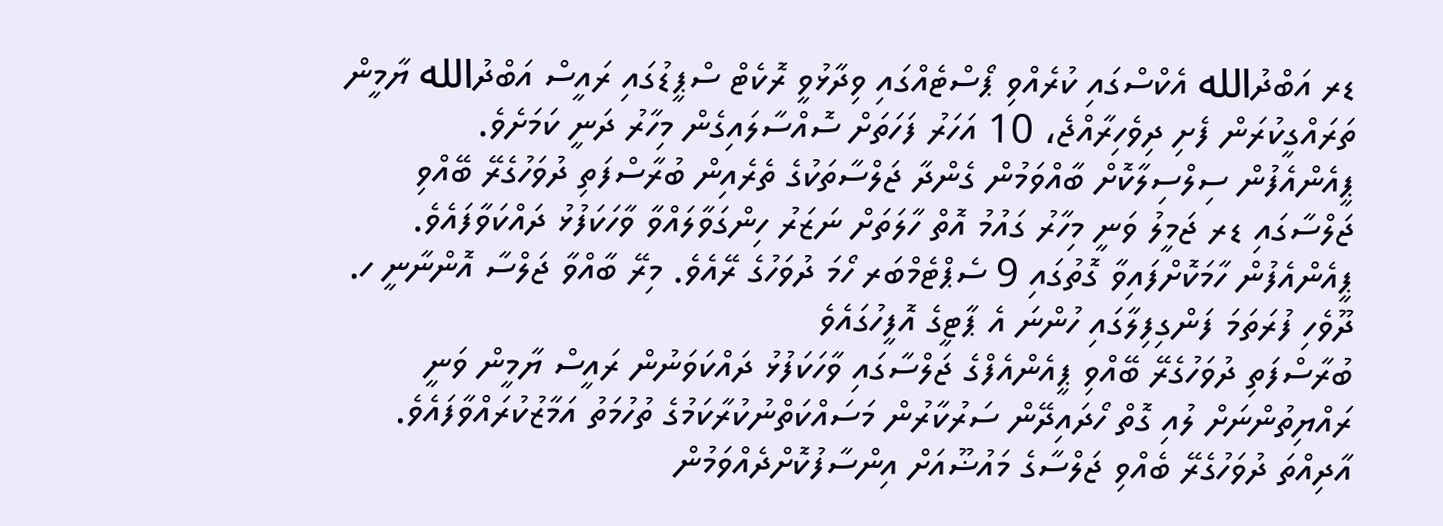ޑރ އަބްދުالله އެކްސްގައި ކުރެއްވި ޕޯސްޓެއްގައި ވިދާޅުވީ ރޮކެޓް ސްޕީޑުގައި ރައީސް އަބްދުالله ޔާމީން ތަރައްގީކުރަން ފެށި ދިވެހިރާއްޖެ، 10 އަހަރު ފަހަތަށް ސޮއްސާލައިގެން މިހާރު ދަނީ ކަމަށެވެ.
ޕީއެންއެފުން ސިލްސިލާކޮށް ބާއްވަމުން ގެންދާ ޖަލްސާތަކުގެ ތެރެއިން ބުރާސްފަތި ދުވަހުގެރޭ ބޭއްވި ޖަލްސާގައި ޑރ ޖަމީލު ވަނީ މިހާރު ގައުމު އޮތް ހާލަތަށް ނަޒަރު ހިންގަވާލައްވާ ވާހަކަފުޅު ދައްކަވާފައެވެ.
ޕީއެންއެފުން ހާމަކޮށްފައިވާ ގޮތުގައި 9 ސެޕްޓެމްބަރ ހޯމަ ދުވަހުގެ ރޭއެވެ. މިރޭ ބާއްވާ ޖަލްސާ އޮންނާނީ ހ. ދޫވެހި ފުރަތަމަ ފަންގިފިލާގައި ހުންނަ އެ ޕާޓީގެ އޮފީހުގައެވެ
ބުރާސްފަތި ދުވަހުގެރޭ ބޭއްވި ޕީއެންއެފްގެ ޖަލްސާގައި ވާހަކަފުޅު ދައްކަވަނުން ރައީސް ޔާމީން ވަނީ ރައްޔިތުންނަށް ލުއި ގޮތް ހޯދައިދޭން ސަރުކާރުން މަސައްކަތްނުކުރާކަމުގެ ތުހުމަތު އަމާޒުކުރައްވާފައެވެ.
އާދިއްތަ ދުވަހުގެރޭ ބެއްވި ޖަލްސާގެ މައުޟޫއަށް އިންސާފުކޮށްދެއްވަމުން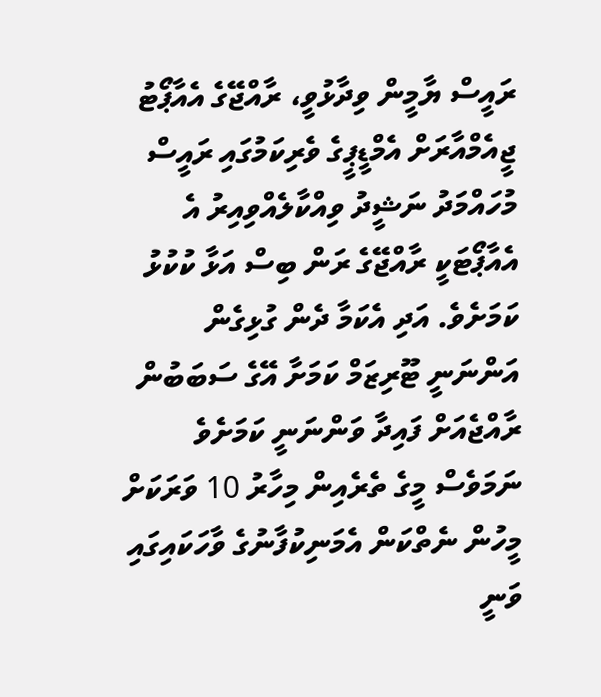ރައީސް ޔާމީން ވިދާޅުވީ، ރާއްޖޭގެ އެއާޕޯޓު ޖީއެމްއާރަށް އެމްޑީޕީގެ ވެރިކަމުގައި ރައީސް މުހައްމަދު ނަޝީދު ވިއްކާލެއްވިއިރު އެ އެއާޕޯޓަކީ ރާއްޖޭގެ ރަން ބިސް އަޅާ ކުކުޅު ކަމަށެވެ. އަދި އެކަމާ ދެން ގުޅިގެން އަންނަނީ ޓޫރިޒަމް ކަމަށާ އޭގެ ސަބަބުން ރާއްޖެއަށް ފައިދާ ވަންނަނީ ކަމަށެވެ
ނަމަވެސް މީގެ ތެރެއިން މިހާރު 10 ވަރަކަށް މީހުން ނެތްކަން އެމަނިކުފާނުގެ ވާހަކައިގައި ވަނީ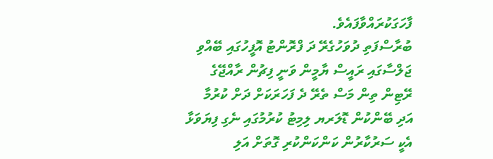ފާހަގަކުރައްވާފައެވެ.
ބުރާސްފަތި ދުވަހުގެރޭ ދަ ފްރޮންޓު އޮފީހުގައި ބޭއްވި ޖަލްސާގައި ރައީސް ޔާމީން ވަނީ ފިޗުން ރާއްޖޭގެ ރޭޓިން ތިން މަސް ތެރޭ ދެ ފަހަރަކަށް ދަށް ކުރުމާ އަދި ބޭންކުން ޑޮލަރޔ ލިމިޓު ކުރުމުގައި ނެގި ފިޔަވަޅާ އެކީ ސަރުކާރުން ކަންކަންކުރި ގޮތަށް އަލި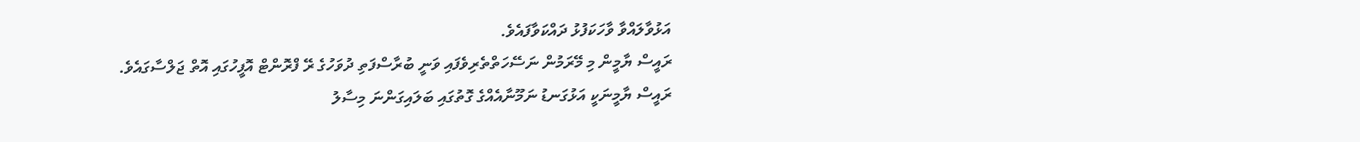އަޅުވާލައްވާ ވާހަކަފުޅު ދައްކަވާފައެވެ.
ރައީސް ޔާމީން މި މޭރަމުން ނަސޭހަތްތެރިވެފައި ވަނީ ބުރާސްފަތި ދުވަހުގެ ރޭ ފްރޮންޓް އޮފީހުގައި އޮތް ޖަލްސާގައެވެ.
ރައީސް ޔާމީނަކީ އަޅުގަނޑު ނަމޫނާއެއްގެ ގޮތުގައި ބަލައިގަންނަ މިސާލު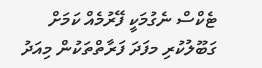ޓެކްސް ނެގުމަކީ ފޭރުމެއް ކަމަށް ގަބޫލުކުރި މފަދަ ފަރާތްތަކުން މިއަދު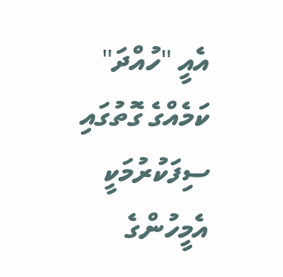އެއީ "ހުއްދަ" ކަމެއްގެ ގޮތުގައި ސިފަކުރުމަކީ އެމީހުންގެ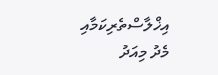އިޚްލާސްތެރިކަމާއި މެދު މިއަދު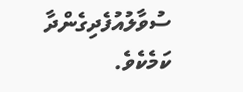ސުވާލުއުފެދިގެންދާ ކަމެކެވެ.